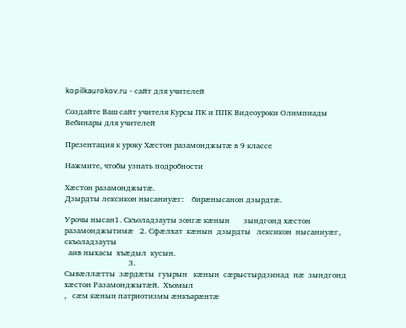kopilkaurokov.ru - сайт для учителей

Создайте Ваш сайт учителя Курсы ПК и ППК Видеоуроки Олимпиады Вебинары для учителей

Презентация к уроку Хæстон разамонджытæ в 9 классе

Нажмите, чтобы узнать подробности

Хæстон разамонджытæ.
Дзырдты лексикон нысаниуæг:    бирæнысанон дзырдтæ.

Урочы нысан1. Скъоладзауты зонгæ кæнын       зындгонд хæстон разамонджытимæ   2. Сфæлхат  кæнын  дзырдты   лексикон  нысаниуæг, скъоладзауты
  аив ныхасы  хъæдыл  кусын.
                                3.
Сывæллæтты  зæрдæты  гуырын   кæнын  сæрыстырдзинад  нæ  зындгонд   хæстон Разамонджытæй.  Хъомыл
,   сæм кæнын патриотизмы æнкъарæнтæ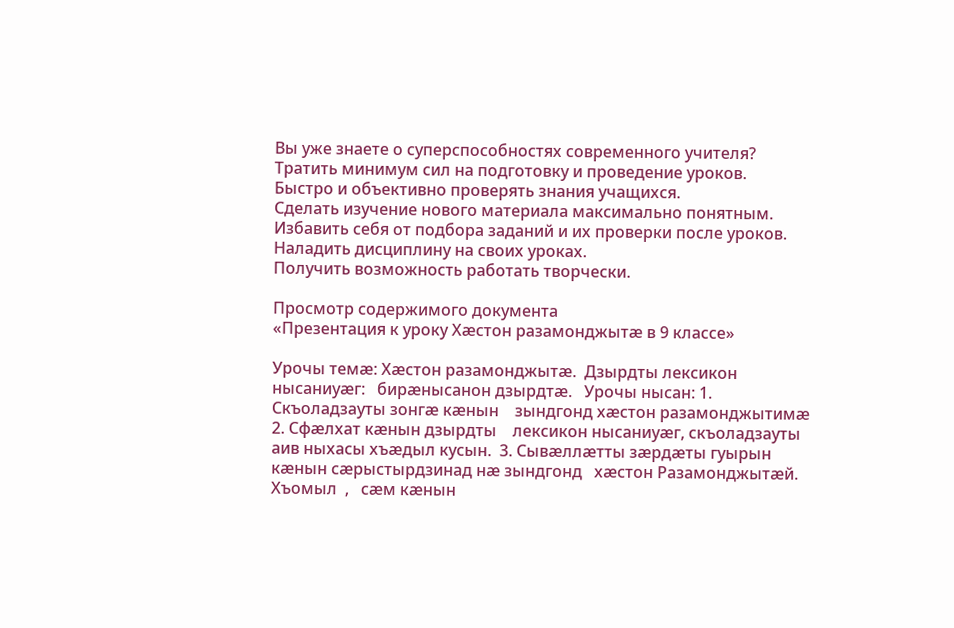Вы уже знаете о суперспособностях современного учителя?
Тратить минимум сил на подготовку и проведение уроков.
Быстро и объективно проверять знания учащихся.
Сделать изучение нового материала максимально понятным.
Избавить себя от подбора заданий и их проверки после уроков.
Наладить дисциплину на своих уроках.
Получить возможность работать творчески.

Просмотр содержимого документа
«Презентация к уроку Хæстон разамонджытæ в 9 классе»

Урочы темæ: Хæстон разамонджытæ.  Дзырдты лексикон нысаниуæг:   бирæнысанон дзырдтæ.   Урочы нысан: 1. Скъоладзауты зонгæ кæнын    зындгонд хæстон разамонджытимæ    2. Сфæлхат кæнын дзырдты    лексикон нысаниуæг, скъоладзауты    аив ныхасы хъæдыл кусын.  3. Сывæллæтты зæрдæты гуырын    кæнын сæрыстырдзинад нæ зындгонд   хæстон Разамонджытæй. Хъомыл  ,   сæм кæнын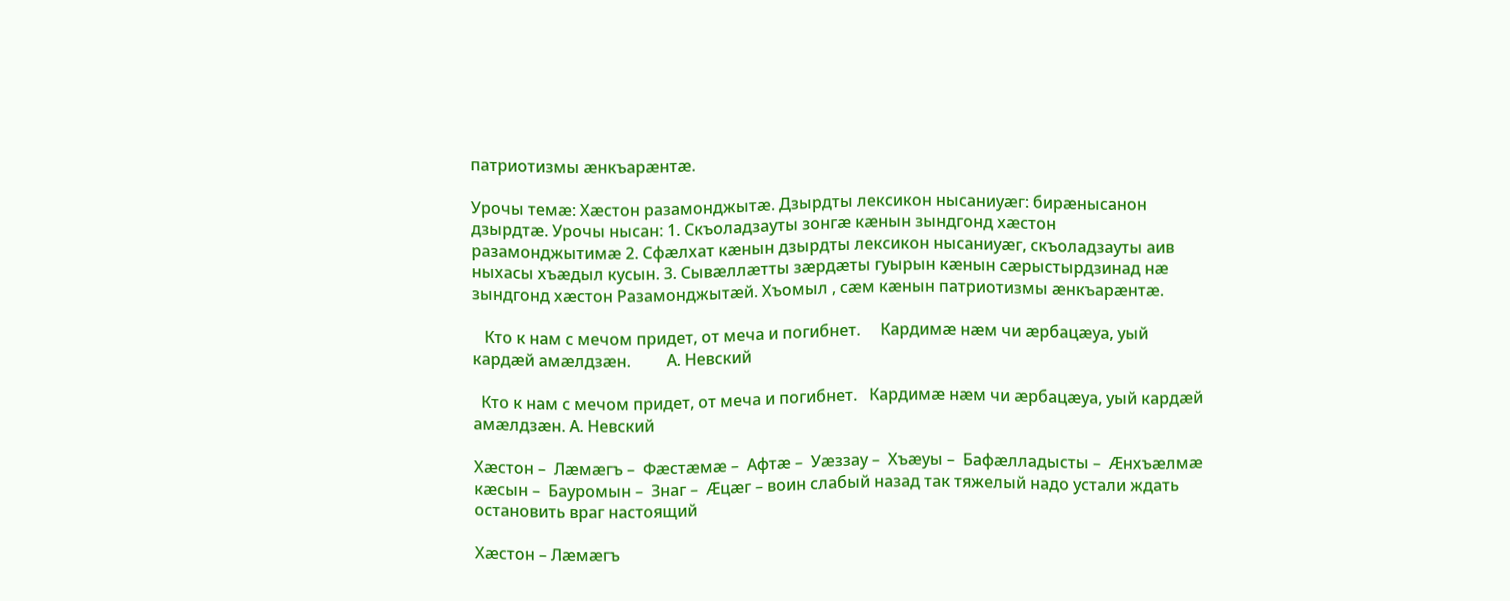патриотизмы æнкъарæнтæ.

Урочы темæ: Хæстон разамонджытæ. Дзырдты лексикон нысаниуæг: бирæнысанон дзырдтæ. Урочы нысан: 1. Скъоладзауты зонгæ кæнын зындгонд хæстон разамонджытимæ 2. Сфæлхат кæнын дзырдты лексикон нысаниуæг, скъоладзауты аив ныхасы хъæдыл кусын. 3. Сывæллæтты зæрдæты гуырын кæнын сæрыстырдзинад нæ зындгонд хæстон Разамонджытæй. Хъомыл , сæм кæнын патриотизмы æнкъарæнтæ.

   Кто к нам с мечом придет, от меча и погибнет.     Кардимæ нæм чи æрбацæуа, уый кардæй амæлдзæн.         А. Невский

  Кто к нам с мечом придет, от меча и погибнет.   Кардимæ нæм чи æрбацæуа, уый кардæй амæлдзæн. А. Невский

Хæстон –  Лæмæгъ –  Фæстæмæ –  Афтæ –  Уæззау –  Хъæуы –  Бафæлладысты –  Æнхъæлмæ кæсын –  Бауромын –  Знаг –  Æцæг – воин слабый назад так тяжелый надо устали ждать остановить враг настоящий

Хæстон – Лæмæгъ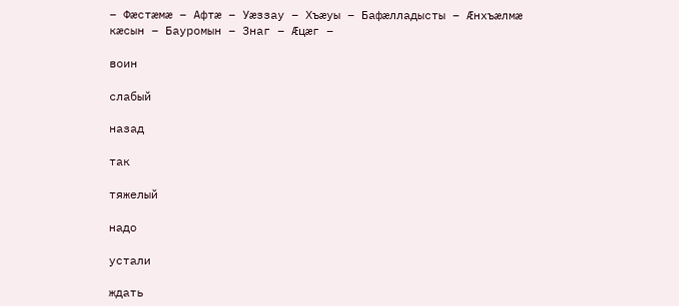– Фæстæмæ – Афтæ – Уæззау – Хъæуы – Бафæлладысты – Æнхъæлмæ кæсын – Бауромын – Знаг – Æцæг –

воин

слабый

назад

так

тяжелый

надо

устали

ждать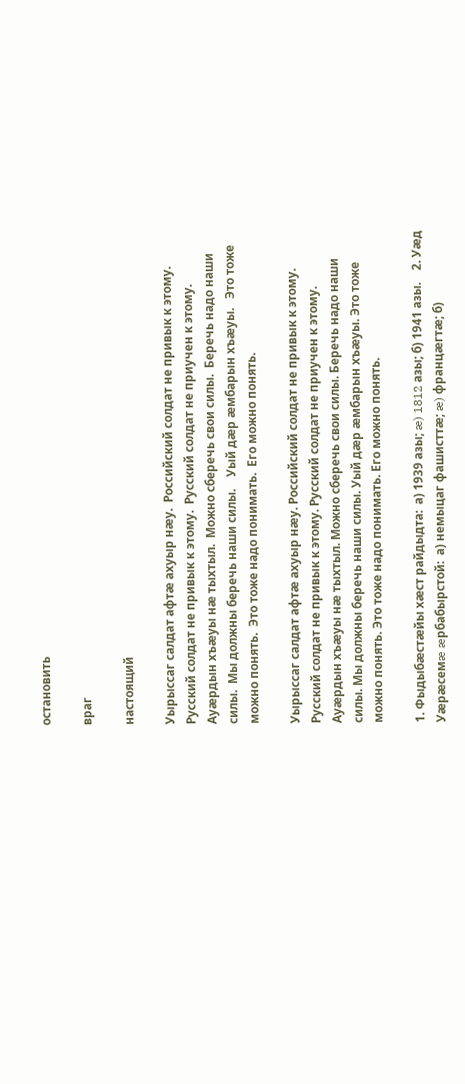остановить

враг

настоящий

Уырыссаг салдат афтæ ахуыр нæу.  Российский солдат не привык к этому.  Русский солдат не привык к этому.  Русский солдат не приучен к этому.     Ауæрдын хъæуы нæ тыхтыл.  Можно сберечь свои силы.  Беречь надо наши силы.  Мы должны беречь наши силы.    Уый дæр æмбарын хъæуы.   Это тоже можно понять.  Это тоже надо понимать.  Его можно понять.

Уырыссаг салдат афтæ ахуыр нæу. Российский солдат не привык к этому. Русский солдат не привык к этому. Русский солдат не приучен к этому.   Ауæрдын хъæуы нæ тыхтыл. Можно сберечь свои силы. Беречь надо наши силы. Мы должны беречь наши силы. Уый дæр æмбарын хъæуы. Это тоже можно понять. Это тоже надо понимать. Его можно понять.

1. Фыдыбæстæйы хæст райдыдта:  а) 1939 азы; æ) 1812 азы; б) 1941 азы.    2. Уæд Уæрæсемæ æрбабырстой:  а) немыцаг фашисттæ; æ) францæгтæ; б)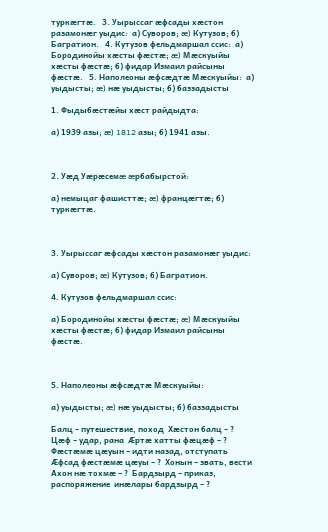туркæгтæ.   3. Уырыссаг æфсады хæстон разамонæг уыдис:  а) Суворов; æ) Кутузов; б) Багратион.   4. Кутузов фельдмаршал ссис:  а) Бородинойы хæсты фæстæ; æ) Мæскуыйы хæсты фæстæ; б) фидар Измаил райсыны фæстæ.   5. Наполеоны æфсæдтæ Мæскуыйы:  а) уыдысты; æ) нæ уыдысты; б) баззадысты

1. Фыдыбæстæйы хæст райдыдта:

а) 1939 азы; æ) 1812 азы; б) 1941 азы.



2. Уæд Уæрæсемæ æрбабырстой:

а) немыцаг фашисттæ; æ) францæгтæ; б) туркæгтæ.



3. Уырыссаг æфсады хæстон разамонæг уыдис:

а) Суворов; æ) Кутузов; б) Багратион.

4. Кутузов фельдмаршал ссис:

а) Бородинойы хæсты фæстæ; æ) Мæскуыйы хæсты фæстæ; б) фидар Измаил райсыны фæстæ.



5. Наполеоны æфсæдтæ Мæскуыйы:

а) уыдысты; æ) нæ уыдысты; б) баззадысты

Балц – путешествие, поход  Хæстон балц – ?  Цæф – удар, рана  Æртæ хатты фæцæф – ?  Фæстæмæ цæуын – идти назад, отступать  Æфсад фæстæмæ цæуы – ?  Хонын – звать, вести  Ахон нæ тохмæ – ?  Бардзырд – приказ, распоряжение  инæлары бардзырд – ?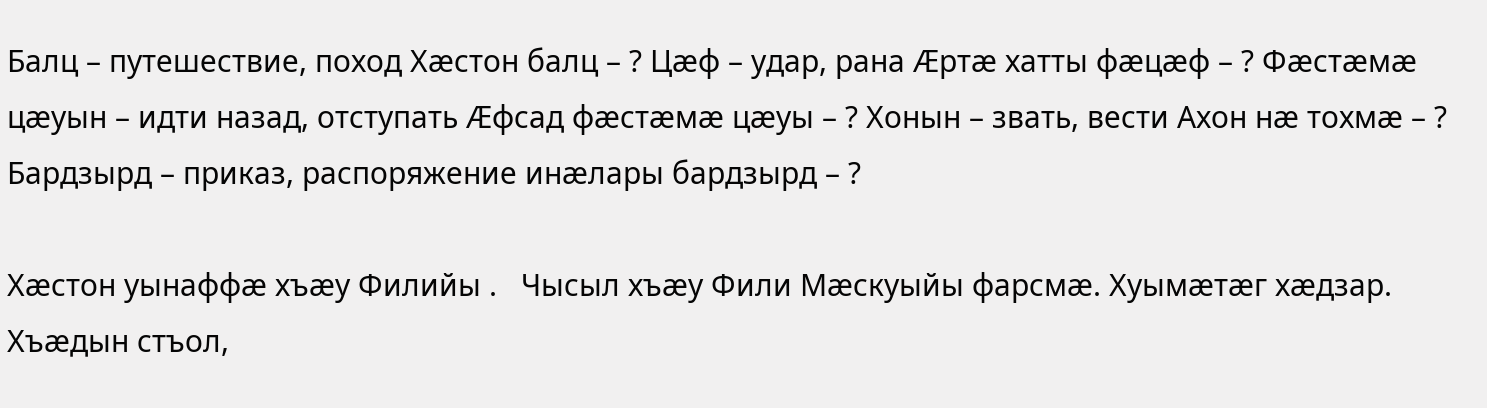Балц – путешествие, поход Хæстон балц – ? Цæф – удар, рана Æртæ хатты фæцæф – ? Фæстæмæ цæуын – идти назад, отступать Æфсад фæстæмæ цæуы – ? Хонын – звать, вести Ахон нæ тохмæ – ? Бардзырд – приказ, распоряжение инæлары бардзырд – ?

Хæстон уынаффæ хъæу Филийы .   Чысыл хъæу Фили Мæскуыйы фарсмæ. Хуымæтæг хæдзар. Хъæдын стъол,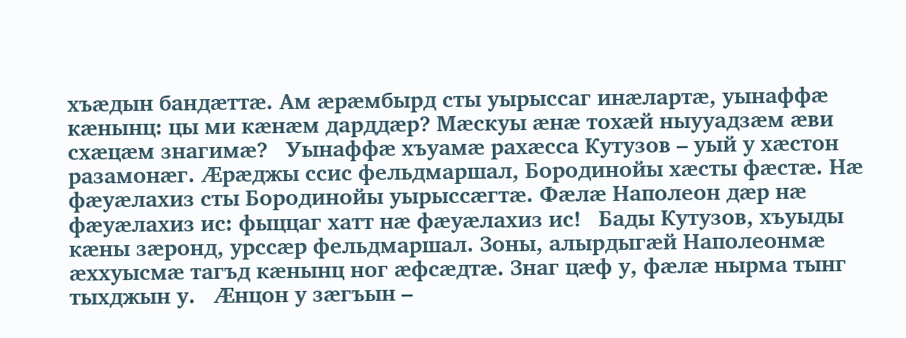хъæдын бандæттæ. Ам æрæмбырд сты уырыссаг инæлартæ, уынаффæ кæнынц: цы ми кæнæм дарддæр? Мæскуы æнæ тохæй ныууадзæм æви схæцæм знагимæ?   Уынаффæ хъуамæ рахæсса Кутузов – уый у хæстон разамонæг. Æрæджы ссис фельдмаршал, Бородинойы хæсты фæстæ. Нæ фæуæлахиз сты Бородинойы уырыссæгтæ. Фæлæ Наполеон дæр нæ фæуæлахиз ис: фыццаг хатт нæ фæуæлахиз ис!   Бады Кутузов, хъуыды кæны зæронд, урссæр фельдмаршал. Зоны, алырдыгæй Наполеонмæ æххуысмæ тагъд кæнынц ног æфсæдтæ. Знаг цæф у, фæлæ нырма тынг тыхджын у.   Æнцон у зæгъын –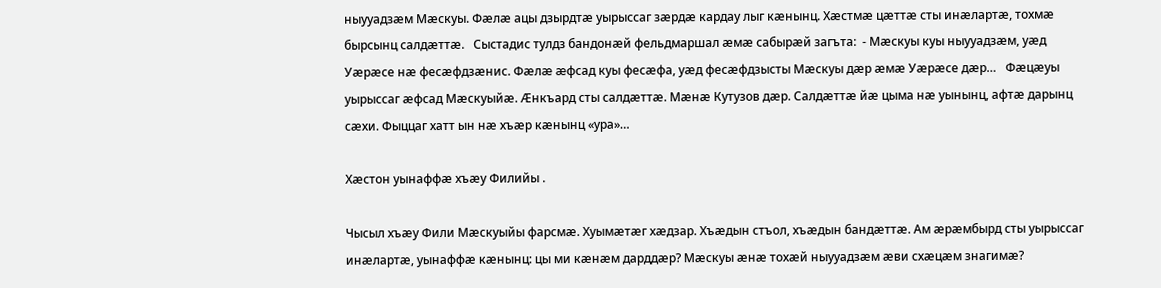ныууадзæм Мæскуы. Фæлæ ацы дзырдтæ уырыссаг зæрдæ кардау лыг кæнынц. Хæстмæ цæттæ сты инæлартæ, тохмæ бырсынц салдæттæ.   Сыстадис тулдз бандонæй фельдмаршал æмæ сабырæй загъта:  - Мæскуы куы ныууадзæм, уæд Уæрæсе нæ фесæфдзæнис. Фæлæ æфсад куы фесæфа, уæд фесæфдзысты Мæскуы дæр æмæ Уæрæсе дæр…   Фæцæуы уырыссаг æфсад Мæскуыйæ. Æнкъард сты салдæттæ. Мæнæ Кутузов дæр. Салдæттæ йæ цыма нæ уынынц, афтæ дарынц сæхи. Фыццаг хатт ын нæ хъæр кæнынц «ура»…

Хæстон уынаффæ хъæу Филийы .

Чысыл хъæу Фили Мæскуыйы фарсмæ. Хуымæтæг хæдзар. Хъæдын стъол, хъæдын бандæттæ. Ам æрæмбырд сты уырыссаг инæлартæ, уынаффæ кæнынц: цы ми кæнæм дарддæр? Мæскуы æнæ тохæй ныууадзæм æви схæцæм знагимæ?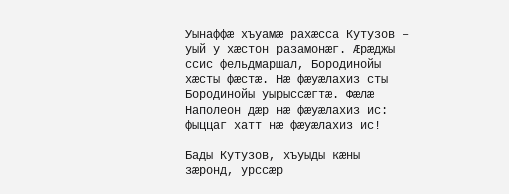Уынаффæ хъуамæ рахæсса Кутузов – уый у хæстон разамонæг. Æрæджы ссис фельдмаршал, Бородинойы хæсты фæстæ. Нæ фæуæлахиз сты Бородинойы уырыссæгтæ. Фæлæ Наполеон дæр нæ фæуæлахиз ис: фыццаг хатт нæ фæуæлахиз ис!

Бады Кутузов, хъуыды кæны зæронд, урссæр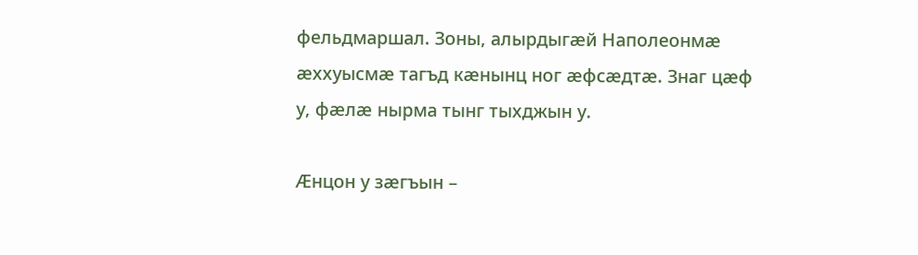фельдмаршал. Зоны, алырдыгæй Наполеонмæ æххуысмæ тагъд кæнынц ног æфсæдтæ. Знаг цæф у, фæлæ нырма тынг тыхджын у.

Æнцон у зæгъын –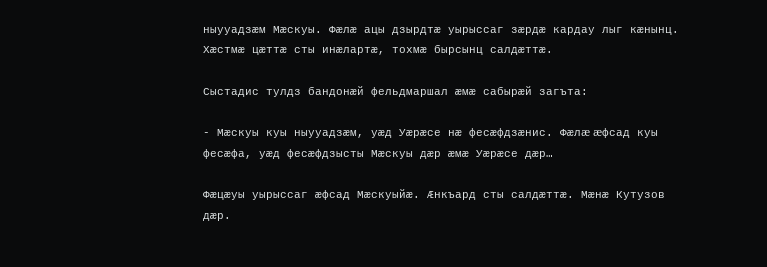ныууадзæм Мæскуы. Фæлæ ацы дзырдтæ уырыссаг зæрдæ кардау лыг кæнынц. Хæстмæ цæттæ сты инæлартæ, тохмæ бырсынц салдæттæ.

Сыстадис тулдз бандонæй фельдмаршал æмæ сабырæй загъта:

- Мæскуы куы ныууадзæм, уæд Уæрæсе нæ фесæфдзæнис. Фæлæ æфсад куы фесæфа, уæд фесæфдзысты Мæскуы дæр æмæ Уæрæсе дæр…

Фæцæуы уырыссаг æфсад Мæскуыйæ. Æнкъард сты салдæттæ. Мæнæ Кутузов дæр.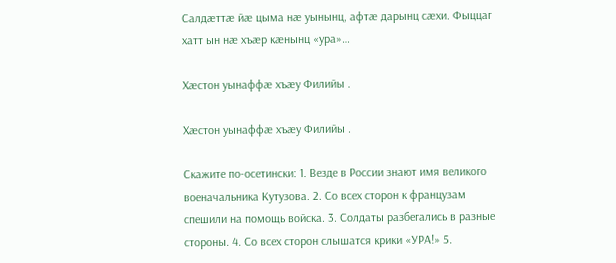Салдæттæ йæ цыма нæ уынынц, афтæ дарынц сæхи. Фыццаг хатт ын нæ хъæр кæнынц «ура»…

Хæстон уынаффæ хъæу Филийы .

Хæстон уынаффæ хъæу Филийы .

Скажите по-осетински: 1. Везде в России знают имя великого военачальника Кутузова. 2. Со всех сторон к французам спешили на помощь войска. 3. Солдаты разбегались в разные стороны. 4. Со всех сторон слышатся крики «УРА!» 5.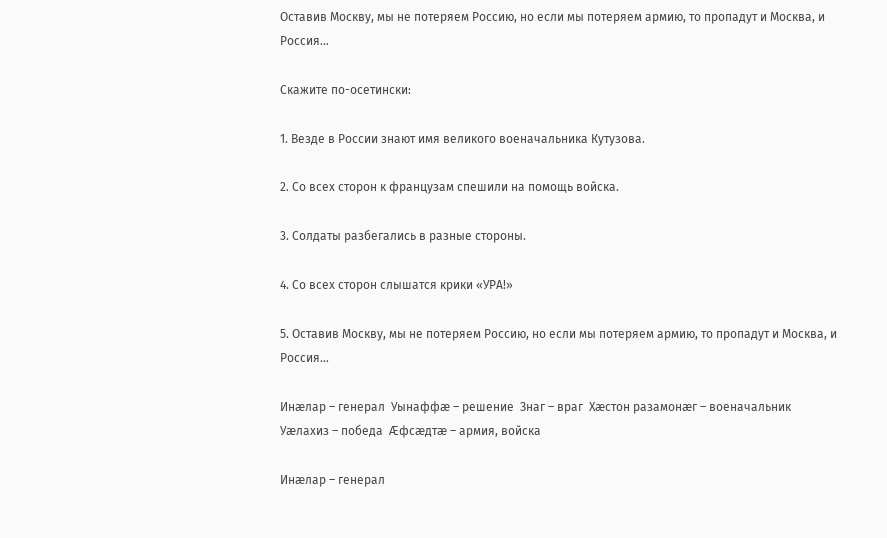Оставив Москву, мы не потеряем Россию, но если мы потеряем армию, то пропадут и Москва, и Россия…

Скажите по-осетински:

1. Везде в России знают имя великого военачальника Кутузова.

2. Со всех сторон к французам спешили на помощь войска.

3. Солдаты разбегались в разные стороны.

4. Со всех сторон слышатся крики «УРА!»

5. Оставив Москву, мы не потеряем Россию, но если мы потеряем армию, то пропадут и Москва, и Россия…

Инæлар – генерал  Уынаффæ – решение  Знаг – враг  Хæстон разамонæг – военачальник  Уæлахиз – победа  Æфсæдтæ – армия, войска

Инæлар – генерал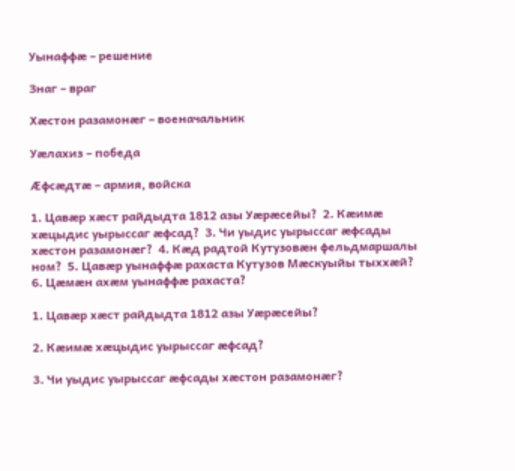Уынаффæ – решение

Знаг – враг

Хæстон разамонæг – военачальник

Уæлахиз – победа

Æфсæдтæ – армия, войска

1. Цавæр хæст райдыдта 1812 азы Уæрæсейы?  2. Кæимæ хæцыдис уырыссаг æфсад?  3. Чи уыдис уырыссаг æфсады хæстон разамонæг?  4. Кæд радтой Кутузовæн фельдмаршалы ном?  5. Цавæр уынаффæ рахаста Кутузов Мæскуыйы тыххæй?  6. Цæмæн ахæм уынаффæ рахаста?

1. Цавæр хæст райдыдта 1812 азы Уæрæсейы?

2. Кæимæ хæцыдис уырыссаг æфсад?

3. Чи уыдис уырыссаг æфсады хæстон разамонæг?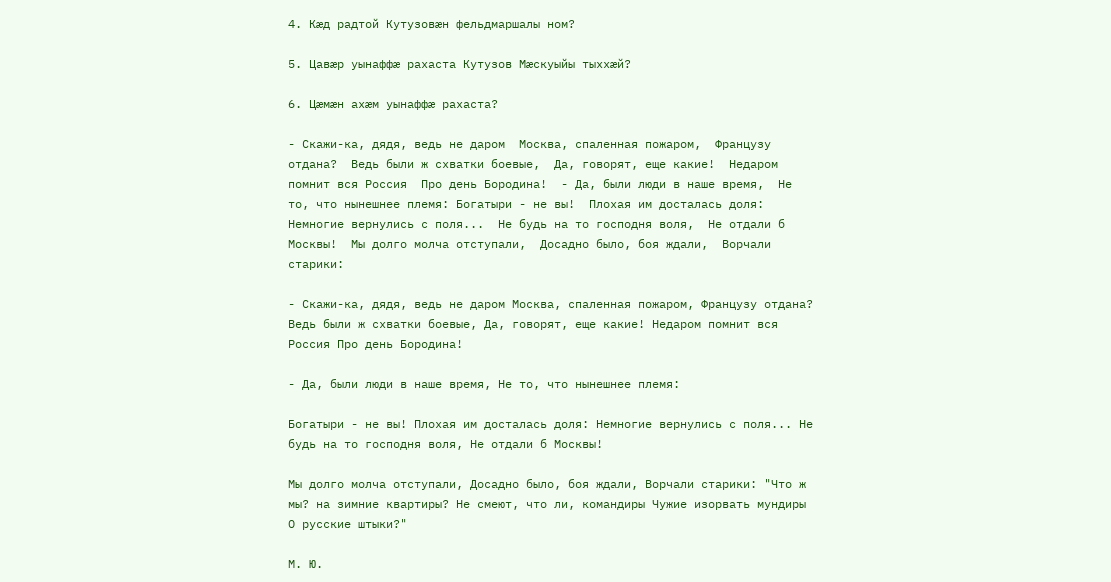4. Кæд радтой Кутузовæн фельдмаршалы ном?

5. Цавæр уынаффæ рахаста Кутузов Мæскуыйы тыххæй?

6. Цæмæн ахæм уынаффæ рахаста?

- Скажи-ка, дядя, ведь не даром  Москва, спаленная пожаром,  Французу отдана?  Ведь были ж схватки боевые,  Да, говорят, еще какие!  Недаром помнит вся Россия  Про день Бородина!  - Да, были люди в наше время,  Не то, что нынешнее племя: Богатыри - не вы!  Плохая им досталась доля:  Немногие вернулись с поля...  Не будь на то господня воля,  Не отдали б Москвы!  Мы долго молча отступали,  Досадно было, боя ждали,  Ворчали старики:

- Скажи-ка, дядя, ведь не даром Москва, спаленная пожаром, Французу отдана? Ведь были ж схватки боевые, Да, говорят, еще какие! Недаром помнит вся Россия Про день Бородина!

- Да, были люди в наше время, Не то, что нынешнее племя:

Богатыри - не вы! Плохая им досталась доля: Немногие вернулись с поля... Не будь на то господня воля, Не отдали б Москвы!

Мы долго молча отступали, Досадно было, боя ждали, Ворчали старики: "Что ж мы? на зимние квартиры? Не смеют, что ли, командиры Чужие изорвать мундиры О русские штыки?"

М. Ю.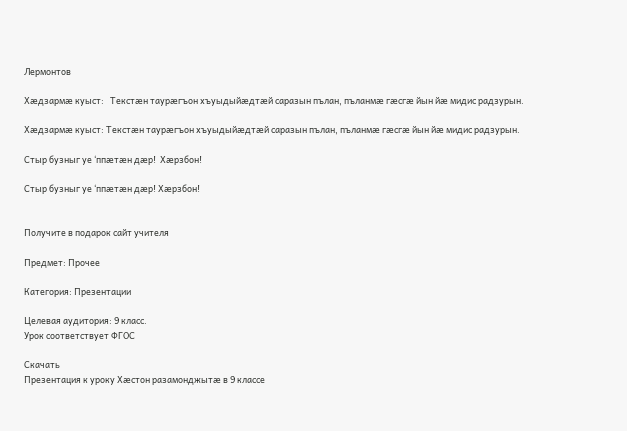Лермонтов

Хæдзармæ куыст:   Текстæн таурæгъон хъуыдыйæдтæй саразын пълан, пъланмæ гæсгæ йын йæ мидис радзурын.

Хæдзармæ куыст: Текстæн таурæгъон хъуыдыйæдтæй саразын пълан, пъланмæ гæсгæ йын йæ мидис радзурын.

Стыр бузныг уе ‘ппæтæн дæр!  Хæрзбон!

Стыр бузныг уе ‘ппæтæн дæр! Хæрзбон!


Получите в подарок сайт учителя

Предмет: Прочее

Категория: Презентации

Целевая аудитория: 9 класс.
Урок соответствует ФГОС

Скачать
Презентация к уроку Хæстон разамонджытæ в 9 классе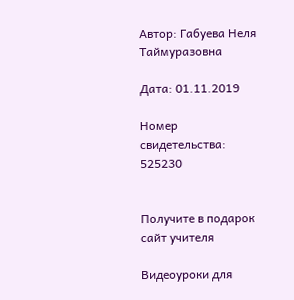Автор: Габуева Неля Таймуразовна

Дата: 01.11.2019

Номер свидетельства: 525230


Получите в подарок сайт учителя

Видеоуроки для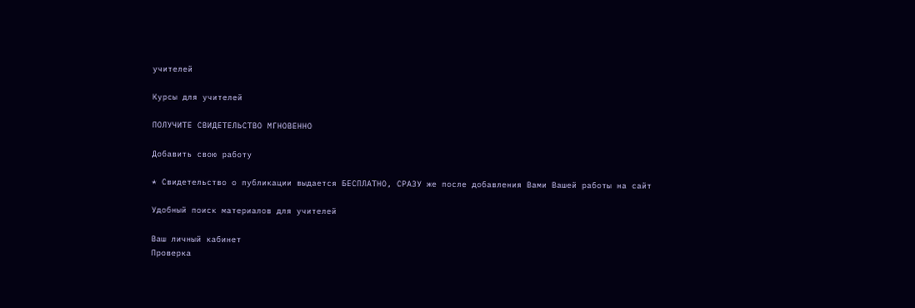учителей

Курсы для учителей

ПОЛУЧИТЕ СВИДЕТЕЛЬСТВО МГНОВЕННО

Добавить свою работу

* Свидетельство о публикации выдается БЕСПЛАТНО, СРАЗУ же после добавления Вами Вашей работы на сайт

Удобный поиск материалов для учителей

Ваш личный кабинет
Проверка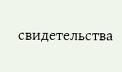свидетельства